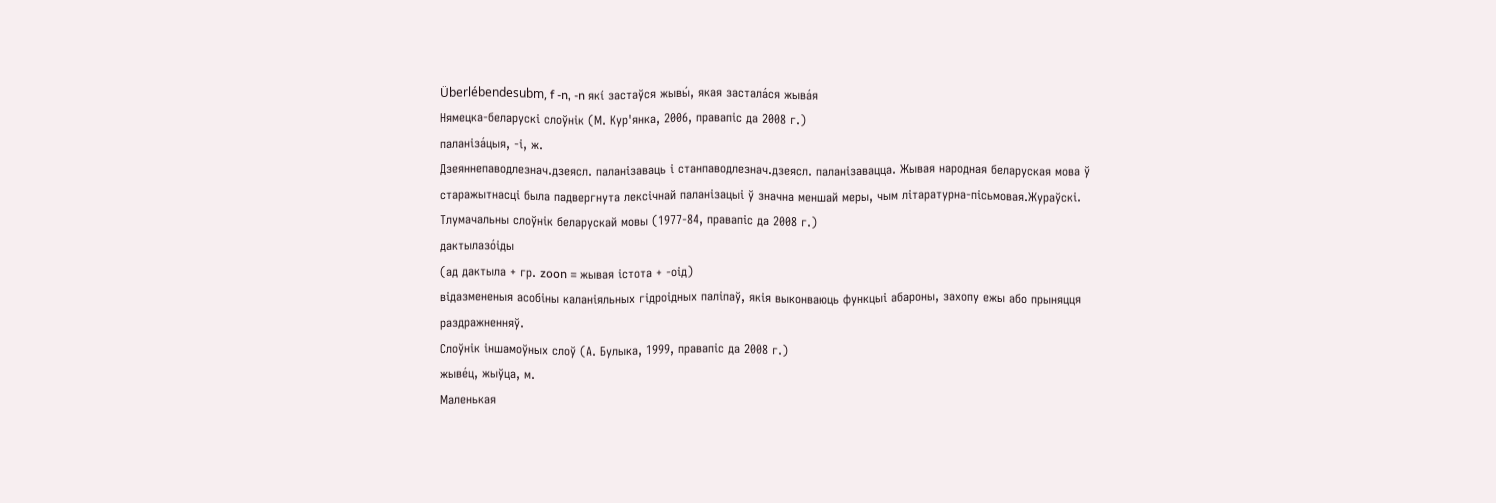Überlébendesubm, f -n, -n які́ застаўся жывы́, якая застала́ся жыва́я
Нямецка-беларускі слоўнік (М. Кур'янка, 2006, правапіс да 2008 г.)
паланіза́цыя, ‑і, ж.
Дзеяннепаводлезнач.дзеясл. паланізаваць і станпаводлезнач.дзеясл. паланізавацца. Жывая народная беларуская мова ў старажытнасці была падвергнута лексічнай паланізацыі ў значна меншай меры, чым літаратурна-пісьмовая.Жураўскі.
Тлумачальны слоўнік беларускай мовы (1977-84, правапіс да 2008 г.)
дактылазо́іды
(ад дактыла + гр. zoon = жывая істота + -оід)
відазмененыя асобіны каланіяльных гідроідных паліпаў, якія выконваюць функцыі абароны, захопу ежы або прыняцця раздражненняў.
Слоўнік іншамоўных слоў (А. Булыка, 1999, правапіс да 2008 г.)
жыве́ц, жыўца, м.
Маленькая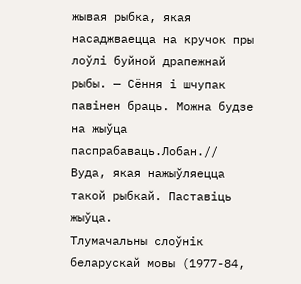жывая рыбка, якая насаджваецца на кручок пры лоўлі буйной драпежнай рыбы. — Сёння і шчупак павінен браць. Можна будзе на жыўца паспрабаваць.Лобан.// Вуда, якая нажыўляецца такой рыбкай. Паставіць жыўца.
Тлумачальны слоўнік беларускай мовы (1977-84,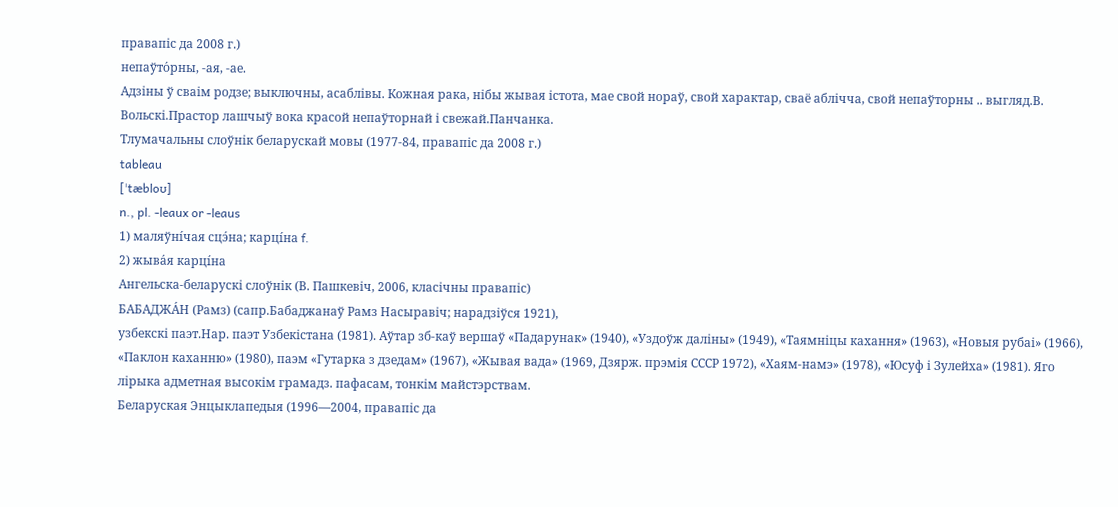правапіс да 2008 г.)
непаўто́рны, ‑ая, ‑ае.
Адзіны ў сваім родзе; выключны, асаблівы. Кожная рака, нібы жывая істота, мае свой нораў, свой характар, сваё аблічча, свой непаўторны .. выгляд.В. Вольскі.Прастор лашчыў вока красой непаўторнай і свежай.Панчанка.
Тлумачальны слоўнік беларускай мовы (1977-84, правапіс да 2008 г.)
tableau
[ˈtæbloʊ]
n., pl. -leaux or -leaus
1) маляўні́чая сцэ́на; карці́на f.
2) жыва́я карці́на
Ангельска-беларускі слоўнік (В. Пашкевіч, 2006, класічны правапіс)
БАБАДЖА́Н (Рамз) (сапр.Бабаджанаў Рамз Насыравіч; нарадзіўся 1921),
узбекскі паэт.Нар. паэт Узбекістана (1981). Аўтар зб-каў вершаў «Падарунак» (1940), «Уздоўж даліны» (1949), «Таямніцы кахання» (1963), «Новыя рубаі» (1966), «Паклон каханню» (1980), паэм «Гутарка з дзедам» (1967), «Жывая вада» (1969, Дзярж. прэмія СССР 1972), «Хаям-намэ» (1978), «Юсуф і Зулейха» (1981). Яго лірыка адметная высокім грамадз. пафасам, тонкім майстэрствам.
Беларуская Энцыклапедыя (1996—2004, правапіс да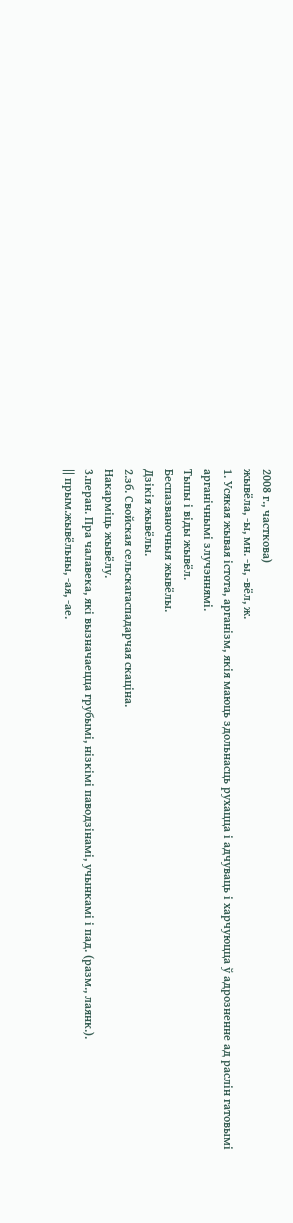2008 г., часткова)
жывёла, -ы, мн. -ы, -вёл, ж.
1. Усякая жывая істота, арганізм, якія маюць здольнасць рухацца і адчуваць і харчуюцца ў адрозненне ад раслін гатовымі арганічнымі злучэннямі.
Тыпы і віды жывёл.
Беспазваночныя жывёлы.
Дзікія жывёлы.
2.зб. Свойская сельскагаспадарчая скаціна.
Накарміць жывёлу.
3.перан. Пра чалавека, які вызначаецца грубымі, нізкімі паводзінамі, учынкамі і пад. (разм., лаянк.).
|| прым.жывёльны, -ая, -ае.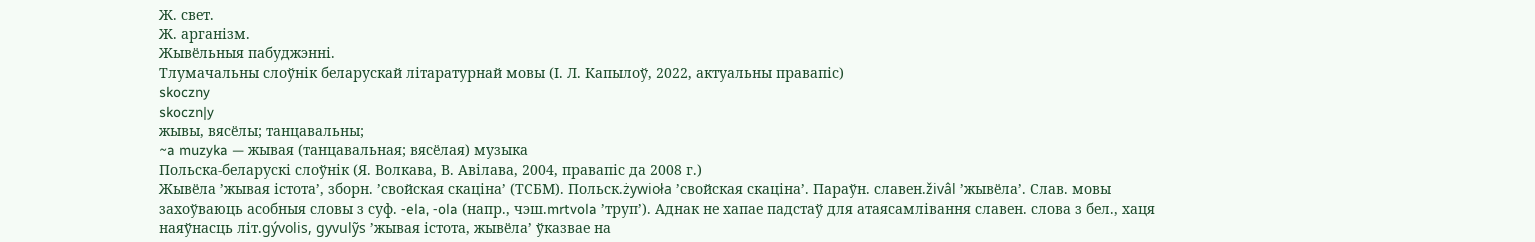Ж. свет.
Ж. арганізм.
Жывёльныя пабуджэнні.
Тлумачальны слоўнік беларускай літаратурнай мовы (І. Л. Капылоў, 2022, актуальны правапіс)
skoczny
skoczn|y
жывы, вясёлы; танцавальны;
~a muzyka — жывая (танцавальная; вясёлая) музыка
Польска-беларускі слоўнік (Я. Волкава, В. Авілава, 2004, правапіс да 2008 г.)
Жывёла ’жывая істота’, зборн. ’свойская скаціна’ (ТСБМ). Польск.żywioła ’свойская скаціна’. Параўн. славен.živâl ’жывёла’. Слав. мовы захоўваюць асобныя словы з суф. ‑ela, ‑ola (напр., чэш.mrtvola ’труп’). Аднак не хапае падстаў для атаясамлівання славен. слова з бел., хаця наяўнасць літ.gývolis, gyvulỹs ’жывая істота, жывёла’ ўказвае на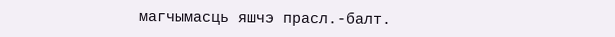магчымасць яшчэ прасл.-балт.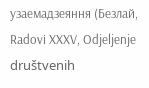узаемадзеяння (Безлай, Radovi XXXV, Odjeljenje društvenih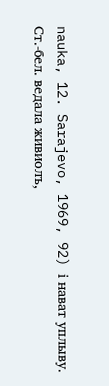nauka, 12. Sarajevo, 1969, 92) і нават уплыву. Ст.-бел. ведала живиолъ,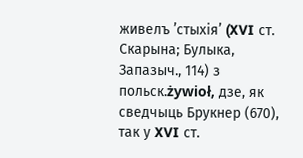живелъ ’стыхія’ (XVI ст. Скарына; Булыка, Запазыч., 114) з польск.żywioł, дзе, як сведчыць Брукнер (670), так у XVI ст.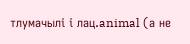тлумачылі і лац.animal (а не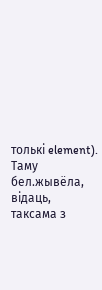толькі element). Таму бел.жывёла, відаць, таксама з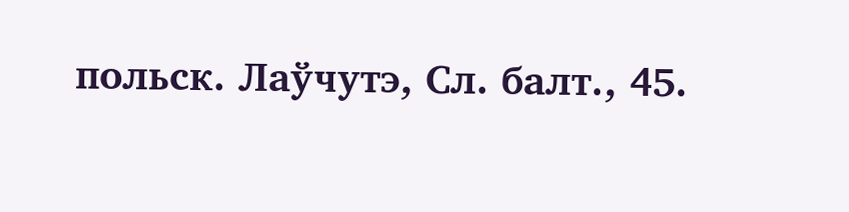польск. Лаўчутэ, Сл. балт., 45.